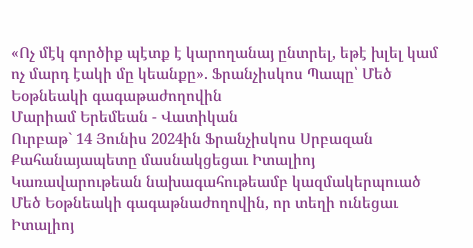«Ոչ մէկ գործիք պէտք է կարողանայ ընտրել, եթէ խլել կամ ոչ մարդ էակի մը կեանքը». Ֆրանչիսկոս Պապը՝ Մեծ Եօթնեակի գագաթաժողովին
Մարիամ Երեմեան - Վատիկան
Ուրբաթ` 14 Յունիս 2024ին Ֆրանչիսկոս Սրբազան Քահանայապետը մասնակցեցաւ Իտալիոյ Կառավարութեան նախագահութեամբ կազմակերպուած Մեծ Եօթնեակի գագաթնաժողովին, որ տեղի ունեցաւ Իտալիոյ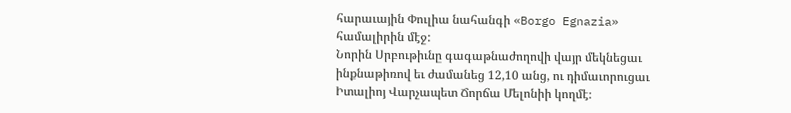հարաւային Փուլիա նահանգի «Borgo Egnazia» համալիրին մէջ:
Նորին Սրբութիւնը գագաթնաժողովի վայր մեկնեցաւ ինքնաթիռով եւ ժամանեց 12,10 անց, ու դիմաւորուցաւ Իտալիոյ Վարչապետ Ճորճա Մելոնիի կողմէ։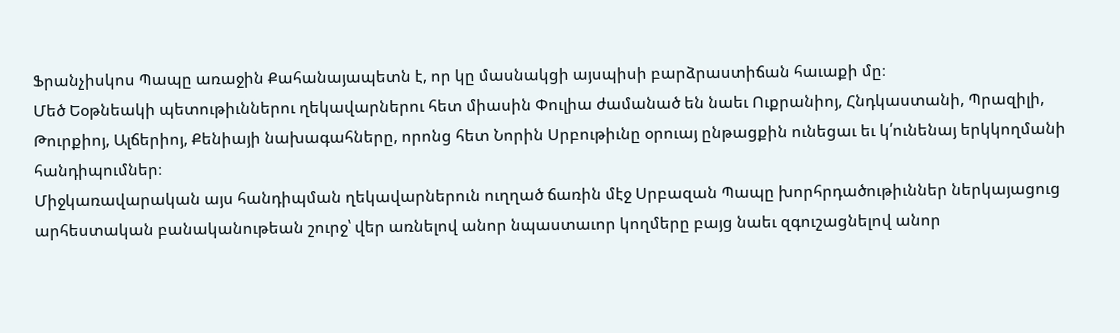Ֆրանչիսկոս Պապը առաջին Քահանայապետն է, որ կը մասնակցի այսպիսի բարձրաստիճան հաւաքի մը։
Մեծ Եօթնեակի պետութիւններու ղեկավարներու հետ միասին Փուլիա ժամանած են նաեւ Ուքրանիոյ, Հնդկաստանի, Պրազիլի, Թուրքիոյ, Ալճերիոյ, Քենիայի նախագահները, որոնց հետ Նորին Սրբութիւնը օրուայ ընթացքին ունեցաւ եւ կ՛ունենայ երկկողմանի հանդիպումներ։
Միջկառավարական այս հանդիպման ղեկավարներուն ուղղած ճառին մէջ Սրբազան Պապը խորհրդածութիւններ ներկայացուց արհեստական բանականութեան շուրջ՝ վեր առնելով անոր նպաստաւոր կողմերը բայց նաեւ զգուշացնելով անոր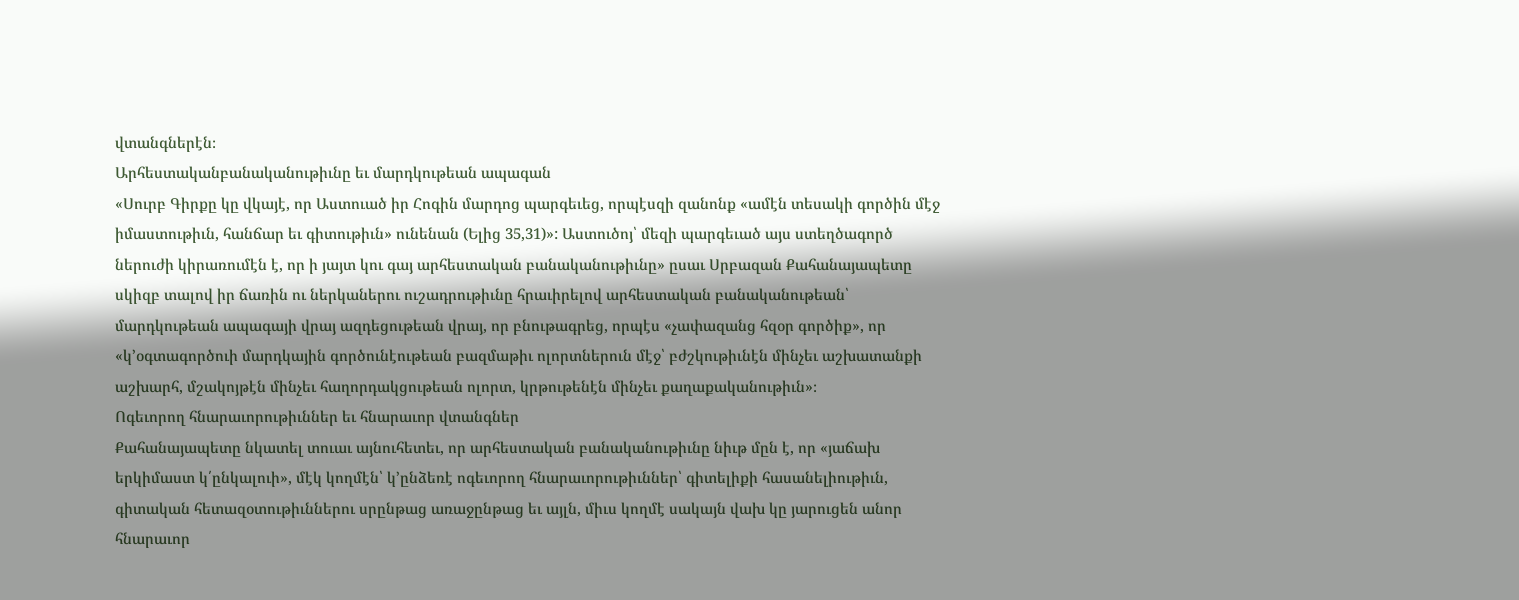վտանգներէն։
Արհեստականբանականութիւնը եւ մարդկութեան ապագան
«Սուրբ Գիրքը կը վկայէ, որ Աստուած իր Հոգին մարդոց պարգեւեց, որպէսզի զանոնք «ամէն տեսակի գործին մէջ իմաստութիւն, հանճար եւ գիտութիւն» ունենան (Ելից 35,31)»: Աստուծոյ՝ մեզի պարգեւած այս ստեղծագործ ներուժի կիրառումէն է, որ ի յայտ կու գայ արհեստական բանականութիւնը» ըսաւ Սրբազան Քահանայապետը սկիզբ տալով իր ճառին ու ներկաներու ուշադրութիւնը հրաւիրելով արհեստական բանականութեան՝ մարդկութեան ապագայի վրայ ազդեցութեան վրայ, որ բնութագրեց, որպէս «չափազանց հզօր գործիք», որ «կ’օգտագործուի մարդկային գործունէութեան բազմաթիւ ոլորտներուն մէջ՝ բժշկութիւնէն մինչեւ աշխատանքի աշխարհ, մշակոյթէն մինչեւ հաղորդակցութեան ոլորտ, կրթութենէն մինչեւ քաղաքականութիւն»։
Ոգեւորող հնարաւորութիւններ եւ հնարաւոր վտանգներ
Քահանայապետը նկատել տուաւ այնուհետեւ, որ արհեստական բանականութիւնը նիւթ մըն է, որ «յաճախ երկիմաստ կ՛ընկալուի», մէկ կողմէն՝ կ’ընձեռէ ոգեւորող հնարաւորութիւններ՝ գիտելիքի հասանելիութիւն, գիտական հետազօտութիւններու սրընթաց առաջընթաց եւ այլն, միւս կողմէ սակայն վախ կը յարուցեն անոր հնարաւոր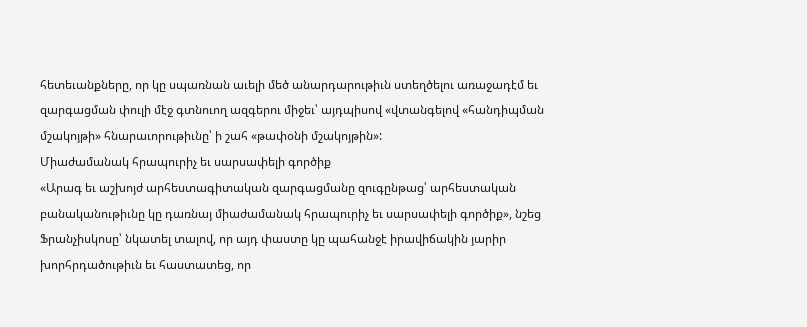հետեւանքները, որ կը սպառնան աւելի մեծ անարդարութիւն ստեղծելու առաջադէմ եւ զարգացման փուլի մէջ գտնուող ազգերու միջեւ՝ այդպիսով «վտանգելով «հանդիպման մշակոյթի» հնարաւորութիւնը՝ ի շահ «թափօնի մշակոյթին»:
Միաժամանակ հրապուրիչ եւ սարսափելի գործիք
«Արագ եւ աշխոյժ արհեստագիտական զարգացմանը զուգընթաց՝ արհեստական բանականութիւնը կը դառնայ միաժամանակ հրապուրիչ եւ սարսափելի գործիք», նշեց Ֆրանչիսկոսը՝ նկատել տալով, որ այդ փաստը կը պահանջէ իրավիճակին յարիր խորհրդածութիւն եւ հաստատեց, որ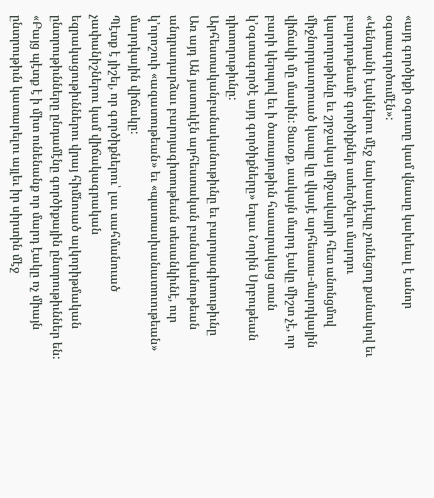«այդ գործիքի օգուտը կամ վնասը կախեալ է անոր օգտագործումէն»:
«Կենդանի էակներու մէջ նախադէպը չունեցող քանակով եւ բարդութեամբ գործիքներ ստեղծելու մարդու կարողութիւնը եւ շրջակայ միջավայրի հետ անոնցմով միջնորդաւորուած կապը կը վկայէ արհեստա-մարդկային վիճակի մը մասին: Ցաւօք, սակայն մարդ էակը միշտ չէ, որ բարի կերպով եւ ի ծառայութիւն հասարակաց տան կ’օգտագործէ այդ գործիքները» եղաւ Նորին Սրբութեան դիտողութիւնը:
Արհեստականբանականութիւնը եւ բարոյագիտութիւնը
Առ այդ Ան յատուկէն արհեստական բանականութեան անդրադարձաւ բարոյագիտութեան տեսանկիւնէ, ուր կ’որոշուի «ազատութեան» եւ «պատասխանատուութեան» մարդկային վիճակը:
Պէտք է յիշել, որ գործիքներու՝ լաւ սահմանուած չափանիշներու կամ վիճակագրական եզրակացութիւններու վրայ հիմնուած ալկորիթմական ընտրութիւնները ընդամէնը գործիքային ընտրութիւններ են: «Բայց պէտք է ի միտ ունենանք որ մարդ էակը ոչ միայն ընտրութիւն կատարելու այլեւ իր սիրտին մէջ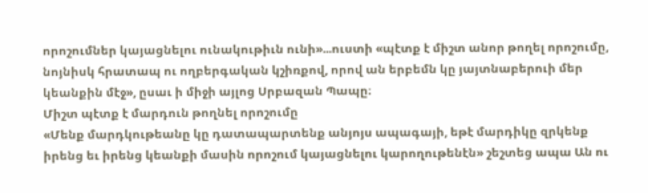որոշումներ կայացնելու ունակութիւն ունի»...ուստի «պէտք է միշտ անոր թողել որոշումը, նոյնիսկ հրատապ ու ողբերգական կշիռքով, որով ան երբեմն կը յայտնաբերուի մեր կեանքին մէջ», ըսաւ ի միջի այլոց Սրբազան Պապը։
Միշտ պէտք է մարդուն թողնել որոշումը
«Մենք մարդկութեանը կը դատապարտենք անյոյս ապագայի, եթէ մարդիկը զրկենք իրենց եւ իրենց կեանքի մասին որոշում կայացնելու կարողութենէն» շեշտեց ապա Ան ու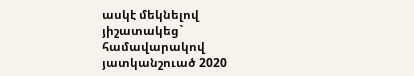ասկէ մեկնելով յիշատակեց` համավարակով յատկանշուած 2020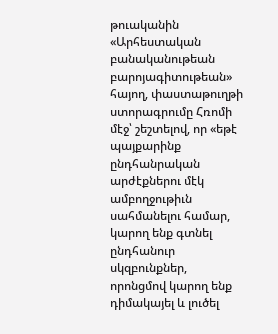թուականին «Արհեստական բանականութեան բարոյագիտութեան» հայող, փաստաթուղթի ստորագրումը Հռոմի մէջ՝ շեշտելով, որ «եթէ պայքարինք ընդհանրական արժէքներու մէկ ամբողջութիւն սահմանելու համար, կարող ենք գտնել ընդհանուր սկզբունքներ, որոնցմով կարող ենք դիմակայել և լուծել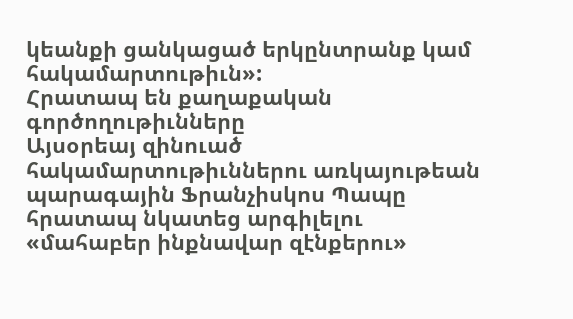կեանքի ցանկացած երկընտրանք կամ հակամարտութիւն»:
Հրատապ են քաղաքական գործողութիւնները
Այսօրեայ զինուած հակամարտութիւններու առկայութեան պարագային Ֆրանչիսկոս Պապը հրատապ նկատեց արգիլելու «մահաբեր ինքնավար զէնքերու»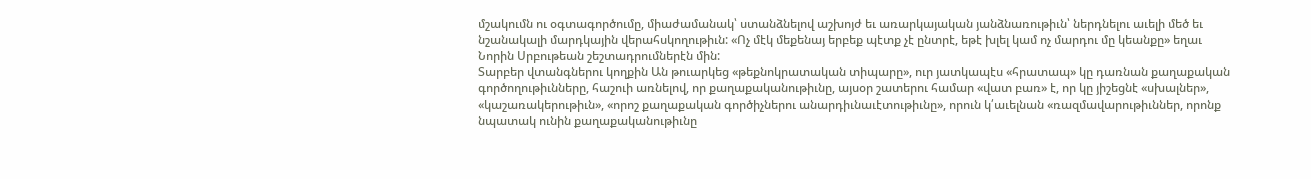մշակումն ու օգտագործումը, միաժամանակ՝ ստանձնելով աշխոյժ եւ առարկայական յանձնառութիւն՝ ներդնելու աւելի մեծ եւ նշանակալի մարդկային վերահսկողութիւն: «Ոչ մէկ մեքենայ երբեք պէտք չէ ընտրէ, եթէ խլել կամ ոչ մարդու մը կեանքը» եղաւ Նորին Սրբութեան շեշտադրումներէն մին:
Տարբեր վտանգներու կողքին Ան թուարկեց «թեքնոկրատական տիպարը», ուր յատկապէս «հրատապ» կը դառնան քաղաքական գործողութիւնները, հաշուի առնելով, որ քաղաքականութիւնը, այսօր շատերու համար «վատ բառ» է, որ կը յիշեցնէ «սխալներ», «կաշառակերութիւն», «որոշ քաղաքական գործիչներու անարդիւնաւէտութիւնը», որուն կ՛աւելնան «ռազմավարութիւններ, որոնք նպատակ ունին քաղաքականութիւնը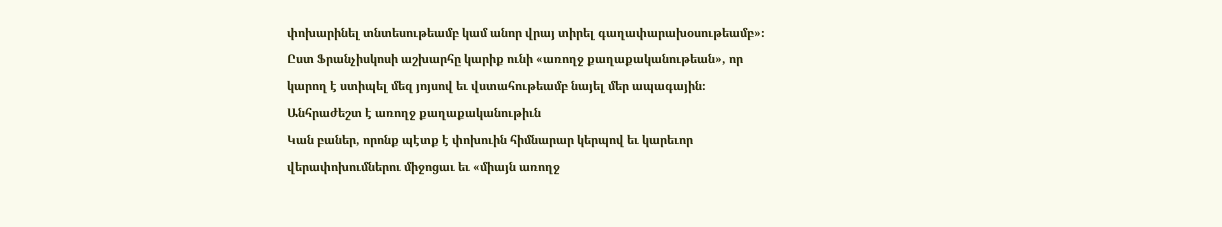փոխարինել տնտեսութեամբ կամ անոր վրայ տիրել գաղափարախօսութեամբ»։ Ըստ Ֆրանչիսկոսի աշխարհը կարիք ունի «առողջ քաղաքականութեան», որ կարող է ստիպել մեզ յոյսով եւ վստահութեամբ նայել մեր ապագային։
Անհրաժեշտ է առողջ քաղաքականութիւն
Կան բաներ, որոնք պէտք է փոխուին հիմնարար կերպով եւ կարեւոր վերափոխումներու միջոցաւ եւ «միայն առողջ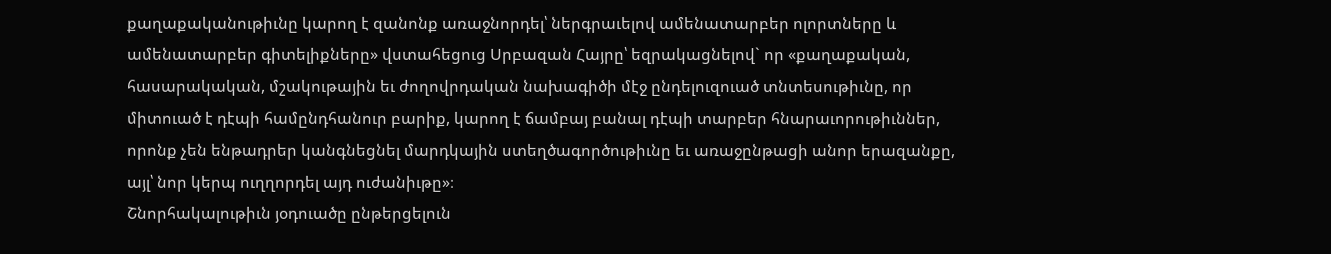քաղաքականութիւնը կարող է զանոնք առաջնորդել՝ ներգրաւելով ամենատարբեր ոլորտները և ամենատարբեր գիտելիքները» վստահեցուց Սրբազան Հայրը՝ եզրակացնելով` որ «քաղաքական, հասարակական, մշակութային եւ ժողովրդական նախագիծի մէջ ընդելուզուած տնտեսութիւնը, որ միտուած է դէպի համընդհանուր բարիք, կարող է ճամբայ բանալ դէպի տարբեր հնարաւորութիւններ, որոնք չեն ենթադրեր կանգնեցնել մարդկային ստեղծագործութիւնը եւ առաջընթացի անոր երազանքը, այլ՝ նոր կերպ ուղղորդել այդ ուժանիւթը»։
Շնորհակալութիւն յօդուածը ընթերցելուն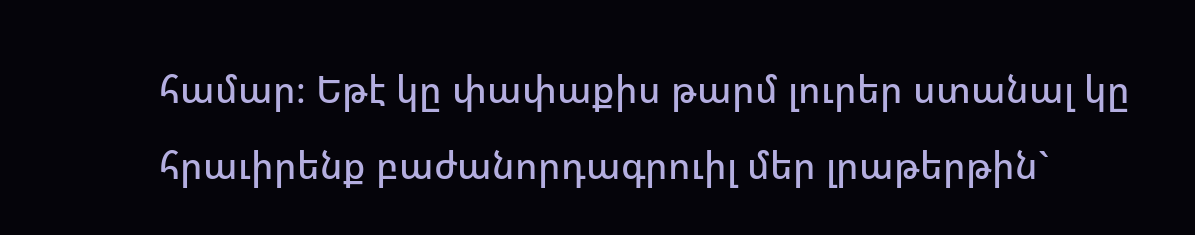համար։ Եթէ կը փափաքիս թարմ լուրեր ստանալ կը հրաւիրենք բաժանորդագրուիլ մեր լրաթերթին`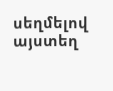սեղմելով այստեղ